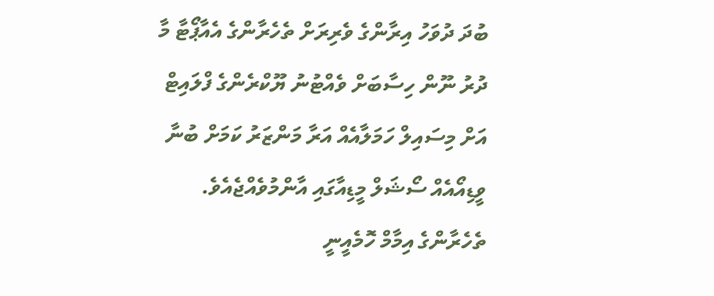ބުދަ ދުވަހު އިރާންގެ ވެރިރަށް ތެހެރާންގެ އެއާޕޯޓާ މާ ދުރު ނޫން ހިސާބަށް ވެއްޓުނު ޔޫކްރެންގެ ފްލައިޓް އަށް މިސައިލް ހަމަލާއެއް އަރާ މަންޒަރު ކަމަށް ބުނާ ވީޑިއޯއެއް ސޯޝަލް މީޑިއާގައި އާންމުވެއްޖެއެވެ.
ތެހެރާންގެ އިމާމް ހޮމެއީނީ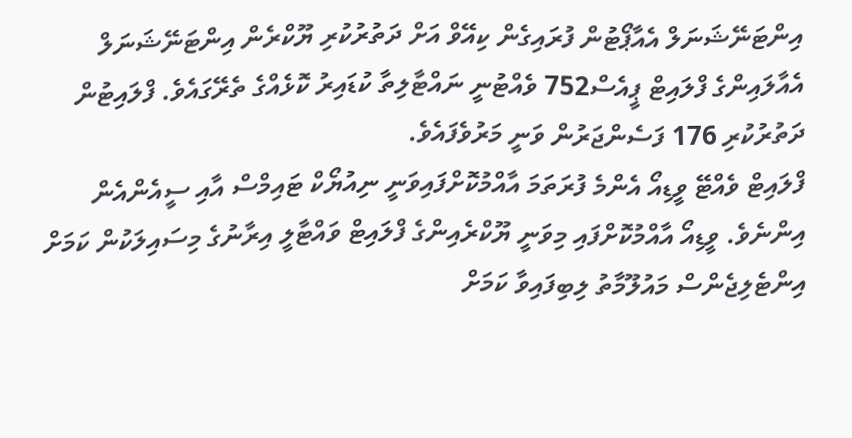އިންޓަނޭޝަނަލް އެއާޕޯޓުން ފުރައިގެން ކިއޭވް އަށް ދަތުރުކުރި ޔޫކްރެން އިންޓަނޭޝަނަލް އެއާލައިންގެ ފްލައިޓް ޕީއެސް752 ވެއްޓުނީ ނައްޓާލިތާ ކުޑައިރު ކޮޅެއްގެ ތެރޭގައެވެ. ފްލައިޓުން ދަތުރުކުރި 176 ފަސެންޖަރުން ވަނީ މަރުވެފައެވެ.
ފްލައިޓް ވެއްޓޭ ވީޑިއޯ އެންމެ ފުރަތަމަ އާއްމުކޮށްފައިވަނީ ނިއުޔޯކް ޓައިމްސް އާއި ސީއެންއެން އިންނެވެ. ވީޑިއޯ އާއްމުކޮށްފައި މިވަނީ ޔޫކްރެއިންގެ ފްލައިޓް ވައްޓާލީ އިރާނުގެ މިސައިލަކުން ކަމަށް އިންޓެލިޖެންސް މައުލޫމާތު ލިބިފައިވާ ކަމަށް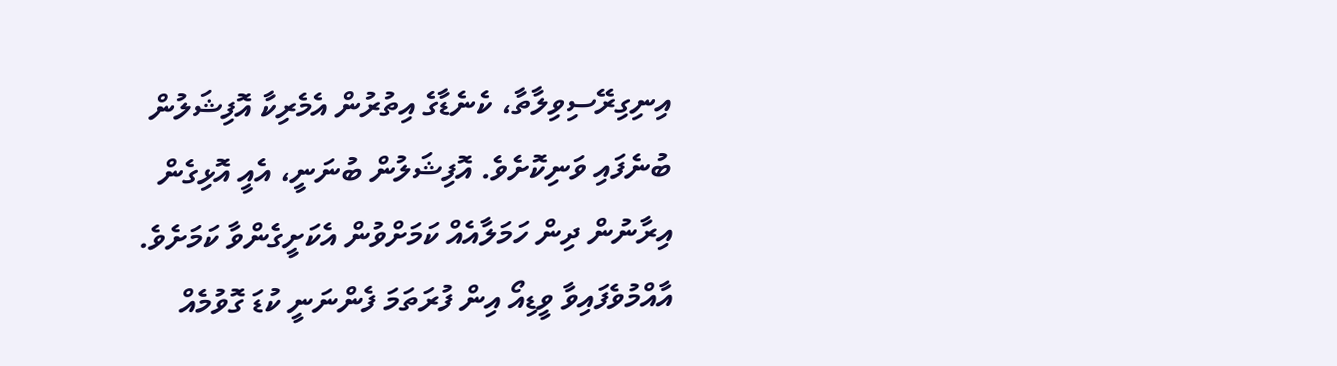އިނިގިރޭސިވިލާތާ، ކެނެޑާގެ އިތުރުން އެމެރިކާ އޮފިޝަލުން ބުނެފައި ވަނިކޮށެވެ. އޮފިޝަލުން ބުނަނީ، އެއީ އޮޅިގެން އިރާނުން ދިން ހަމަލާއެއް ކަމަށްވުން އެކަށީގެންވާ ކަމަށެވެ.
އާއްމުވެފައިވާ ވީޑިއޯ އިން ފުރަތަމަ ފެންނަނީ ކުޑަ ގޮވުމެއް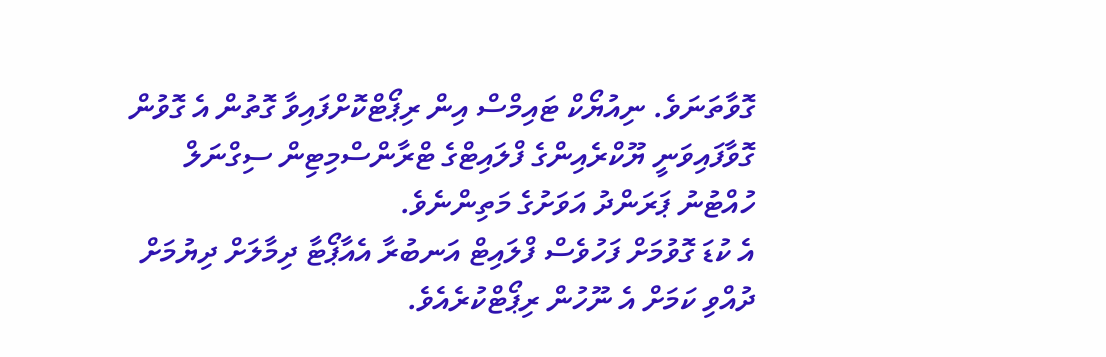ގޮވާތަނަވެ. ނިއުޔޯކް ޓައިމްސް އިން ރިޕޯޓްކޮށްފައިވާ ގޮތުން އެ ގޮވުން ގޮވާފައިވަނީ ޔޫކްރެއިންގެ ފްލައިޓްގެ ޓްރާންސްމިޓިން ސިގްނަލް ހުއްޓުނު ޕަރަންދު އަވަށުގެ މަތިންނެވެ.
އެ ކުޑަ ގޮވުމަށް ފަހުވެސް ފްލައިޓް އަނބުރާ އެއާޕޯޓާ ދިމާލަށް ދިޔުމަށް ދުއްވި ކަމަށް އެ ނޫހުން ރިޕޯޓްކުރެއެވެ.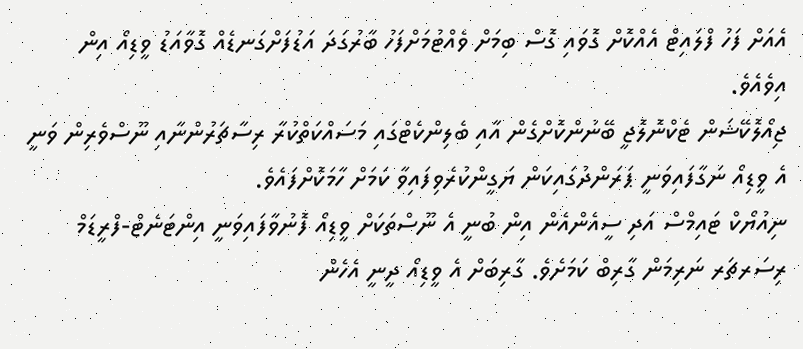އެއަށް ފަހު ފްލައިޓް އެއްކޮށް ގޮވައި ގޮސް ބިމަށް ވެއްޓުމަށްފަހު ބާރުގަދަ އަޑުފަށްގަނޑެއް ގޮވާއަޑު ވީޑިއޯ އިން އިވެއެވެ.
ޖިއޯލޮކޭޝަން ޓެކްނޮލޮޖީ ބޭނުންކޮށްގެން އާއި ބެލިންކެޓްގައި މަސައްކަތްކުރާ ރިސާޗަރުންނާއި ނޫސްވެރިން ވަނީ އެ ވީޑިއޯ ނަގާފައިވަނީ ޕަރަންދުގައިކަން ޔަގީންކުރެވިފައިވާ ކަމަށް ހާމަކޮށްފައެވެ.
ނިއުޔޯކް ޓައިމްސް އަދި ސީއެންއެން އިން ބުނީ އެ ނޫސްތަކަށް ވީޑިއޯ ފޮނުވާފައިވަނީ އިންޓަނެޓް-ފްރީޑަމް ރިސަރޗަރ ނަރިމަން ގާރިބް ކަމަށެވެ. ގާރިބަށް އެ ވީޑިއޯ ދީނީ އެހެން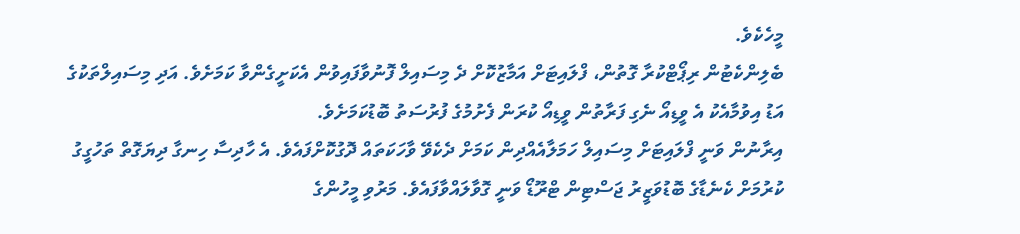މީހެކެވެ.
ބެލިންކެޓުން ރިޕޯޓްކުރާ ގޮތުން، ފްލައިޓަށް އަމާޒުކޮށް ދެ މިސައިލް ފޮނުވާފައިވުން އެކަށީގެންވާ ކަމަށެވެ. އަދި މިސައިލްތަކުގެ އަޑު އިވުމާއެކު އެ ވީޑިއޯ ނެގި ފަރާތުން ވީޑިއޯ ކުރަން ފެށުމުގެ ފުރުސަތު ބޮޑުކަމަށެވެ.
އިރާނުން ވަނީ ފްލައިޓަށް މިސައިލް ހަމަލާއެއްދިން ކަމަށް ދެކެވޭ ވާހަކަތައް ދޮގުކޮށްފައެވެ. އެ ހާދިސާ ހިނގާ ދިޔަގޮތް ތަހުގީގު ކުރުމަށް ކެނެޑާގެ ބޮޑުވަޒީރު ޖަސްޓިން ޓްރޫޑޯ ވަނީ ގޮވާލައްވާފައެވެ. މަރުވި މީހުންގެ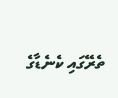ތެރޭގައި ކެނެޑާގެ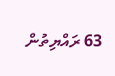63 ރައްޔިތުން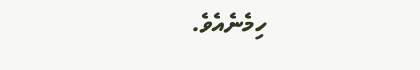ހިމެނެއެވެ.